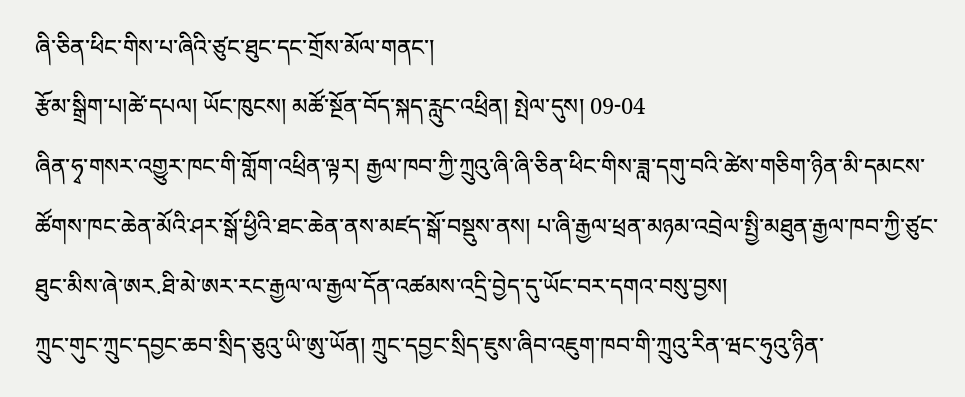ཞི་ཅིན་ཕིང་གིས་པ་ཞིའི་ཙུང་ཐུང་དང་གྲོས་མོལ་གནང་།
རྩོམ་སྒྲིག་པ།ཚེ་དཔལ། ཡོང་ཁུངས། མཚོ་སྔོན་བོད་སྐད་རླུང་འཕྲིན། སྤེལ་དུས། 09-04
ཞིན་ཧྭ་གསར་འགྱུར་ཁང་གི་གློག་འཕྲིན་ལྟར། རྒྱལ་ཁབ་ཀྱི་ཀྲུའུ་ཞི་ཞི་ཅིན་ཕིང་གིས་ཟླ་དགུ་བའི་ཚེས་གཅིག་ཉིན་མི་དམངས་ཚོགས་ཁང་ཆེན་མོའི་ཤར་སྒོ་ཕྱིའི་ཐང་ཆེན་ནས་མཛད་སྒོ་བསྡུས་ནས། པ་ཞི་རྒྱལ་ཕྲན་མཉམ་འབྲེལ་སྤྱི་མཐུན་རྒྱལ་ཁབ་ཀྱི་ཙུང་ཐུང་མིས་ཞེ་ཨར.ཐི་མེ་ཨར་རང་རྒྱལ་ལ་རྒྱལ་དོན་འཚམས་འདྲི་བྱེད་དུ་ཡོང་བར་དགའ་བསུ་བྱས།
ཀྲུང་གུང་ཀྲུང་དབྱང་ཆབ་སྲིད་ཅུའུ་ཡི་ཨུ་ཡོན། ཀྲུང་དབྱང་སྲིད་ཇུས་ཞིབ་འཇུག་ཁབ་གི་ཀྲུའུ་རིན་ཝང་ཧུའུ་ཉིན་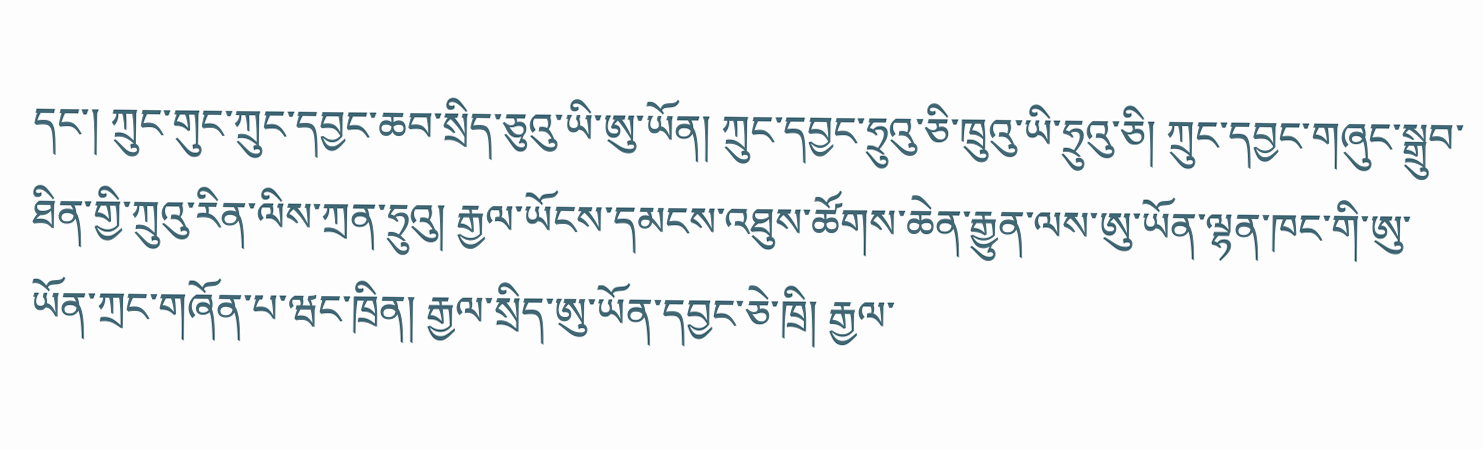དང་། ཀྲུང་གུང་ཀྲུང་དབྱང་ཆབ་སྲིད་ཅུའུ་ཡི་ཨུ་ཡོན། ཀྲུང་དབྱང་ཧྲུའུ་ཅི་ཁྲུའུ་ཡི་ཧྲུའུ་ཅི། ཀྲུང་དབྱང་གཞུང་སྒྲུབ་ཐིན་གྱི་ཀྲུའུ་རིན་ལིས་ཀྲན་ཧྲུའུ། རྒྱལ་ཡོངས་དམངས་འཐུས་ཚོགས་ཆེན་རྒྱུན་ལས་ཨུ་ཡོན་ལྷན་ཁང་གི་ཨུ་ཡོན་ཀྲང་གཞོན་པ་ཝང་ཁྲིན། རྒྱལ་སྲིད་ཨུ་ཡོན་དབྱང་ཅེ་ཁྲི། རྒྱལ་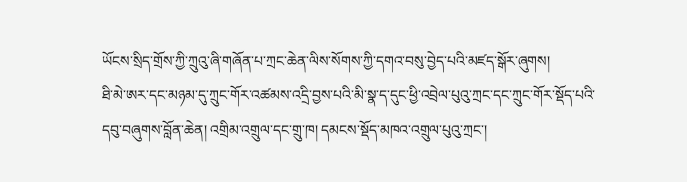ཡོངས་སྲིད་གྲོས་ཀྱི་ཀྲུའུ་ཞི་གཞོན་པ་ཀྲང་ཆེན་ལིས་སོགས་ཀྱི་དགའ་བསུ་བྱེད་པའི་མཛད་སྒོར་ཞུགས།
ཐི་མེ་ཨར་དང་མཉམ་དུ་ཀྲུང་གོར་འཚམས་འདྲི་བྱས་པའི་མི་སྣ་ད་དུང་ཕྱི་འབྲེལ་པུའུ་ཀྲང་དང་ཀྲུང་གོར་སྡོད་པའི་དབུ་བཞུགས་བློན་ཆེན། འགྲིམ་འགྲུལ་དང་གྲུ་ཁ། དམངས་སྡོད་མཁའ་འགྲུལ་པུའུ་ཀྲང་།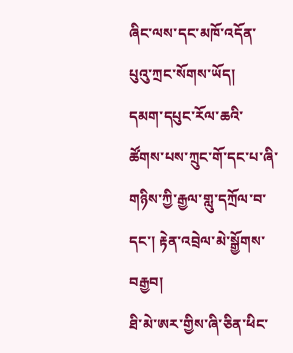ཞིང་ལས་དང་མཁོ་འདོན་པུའུ་ཀྲང་སོགས་ཡོད།
དམག་དཔུང་རོལ་ཆའི་ཚོགས་པས་ཀྲུང་གོ་དང་པ་ཞི་གཉིས་ཀྱི་རྒྱལ་གླུ་དཀྲོལ་བ་དང་། རྟེན་འབྲེལ་མེ་སྒྱོགས་བརྒྱབ།
ཐི་མེ་ཨར་གྱིས་ཞི་ཅིན་ཕིང་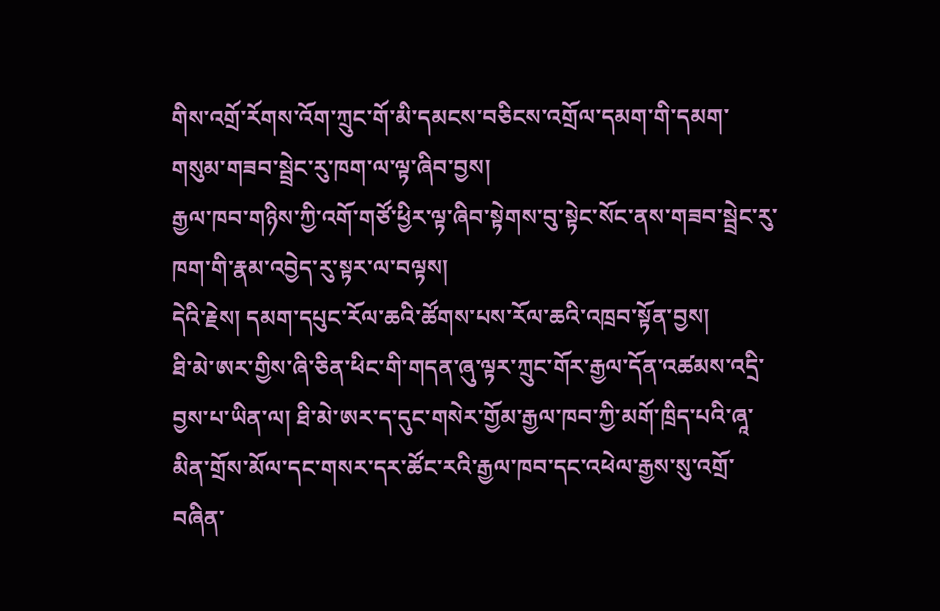གིས་འགྲོ་རོགས་འོག་ཀྲུང་གོ་མི་དམངས་བཅིངས་འགྲོལ་དམག་གི་དམག་གསུམ་གཟབ་སྦྲེང་རུ་ཁག་ལ་ལྟ་ཞིབ་བྱས།
རྒྱལ་ཁབ་གཉིས་ཀྱི་འགོ་གཙོ་ཕྱིར་ལྟ་ཞིབ་སྟེགས་བུ་སྟེང་སོང་ནས་གཟབ་སྦྲེང་རུ་ཁག་གི་རྣམ་འབྱེད་རུ་སྟར་ལ་བལྟས།
དེའི་རྗེས། དམག་དཔུང་རོལ་ཆའི་ཚོགས་པས་རོལ་ཆའི་འཁྲབ་སྟོན་བྱས།
ཐི་མེ་ཨར་གྱིས་ཞི་ཅིན་ཕིང་གི་གདན་ཞུ་ལྟར་ཀྲུང་གོར་རྒྱལ་དོན་འཚམས་འདྲི་བྱས་པ་ཡིན་ལ། ཐི་མེ་ཨར་ད་དུང་གསེར་གྱོམ་རྒྱལ་ཁབ་ཀྱི་མགོ་ཁྲིད་པའི་ཞཱ་མིན་གྲོས་མོལ་དང་གསར་དར་ཚོང་རའི་རྒྱལ་ཁབ་དང་འཕེལ་རྒྱས་སུ་འགྲོ་བཞིན་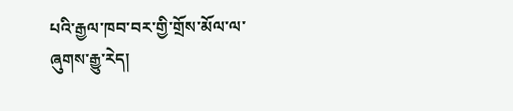པའི་རྒྱལ་ཁབ་བར་གྱི་གྲོས་མོལ་ལ་ཞུགས་རྒྱུ་རེད།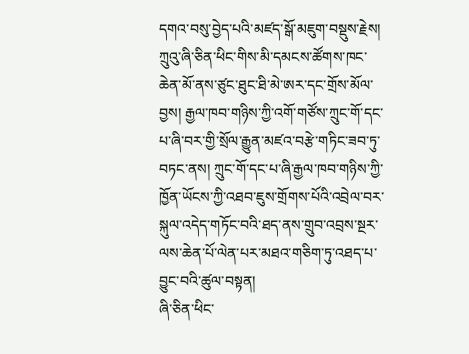དགའ་བསུ་བྱེད་པའི་མཛད་སྒོ་མཇུག་བསྡུས་རྗེས། ཀྲུའུ་ཞི་ཅིན་ཕིང་གིས་མི་དམངས་ཚོགས་ཁང་ཆེན་མོ་ནས་ཙུང་ཐུང་ཐི་མེ་ཨར་དང་གྲོས་མོལ་བྱས། རྒྱལ་ཁབ་གཉིས་ཀྱི་འགོ་གཙོས་ཀྲུང་གོ་དང་པ་ཞི་བར་གྱི་སྲོལ་རྒྱུན་མཛའ་བརྩེ་གཏིང་ཟབ་ཏུ་བཏང་ནས། ཀྲུང་གོ་དང་པ་ཞི་རྒྱལ་ཁབ་གཉིས་ཀྱི་ཁྱོན་ཡོངས་ཀྱི་འཐབ་ཇུས་གྲོགས་པོའི་འབྲེལ་བར་སྐུལ་འདེད་གཏོང་བའི་ཐད་ནས་གྲུབ་འབྲས་སྔར་ལས་ཆེན་པོ་ལེན་པར་མཐའ་གཅིག་ཏུ་འཐད་པ་བྱུང་བའི་ཚུལ་བསྟན།
ཞི་ཅིན་ཕིང་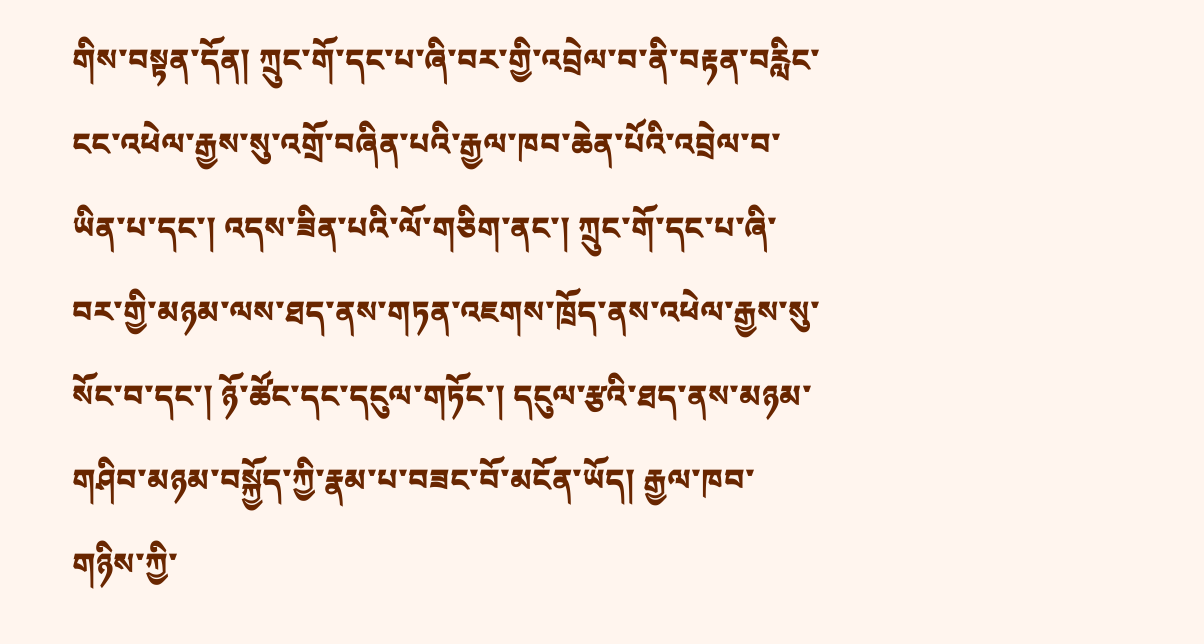གིས་བསྟན་དོན། ཀྲུང་གོ་དང་པ་ཞི་བར་གྱི་འབྲེལ་བ་ནི་བརྟན་བརླིང་ངང་འཕེལ་རྒྱས་སུ་འགྲོ་བཞིན་པའི་རྒྱལ་ཁབ་ཆེན་པོའི་འབྲེལ་བ་ཡིན་པ་དང་། འདས་ཟིན་པའི་ལོ་གཅིག་ནང་། ཀྲུང་གོ་དང་པ་ཞི་བར་གྱི་མཉམ་ལས་ཐད་ནས་གཏན་འཇགས་ཁྲོད་ནས་འཕེལ་རྒྱས་སུ་སོང་བ་དང་། ཉོ་ཚོང་དང་དངུལ་གཏོང་། དངུལ་རྩའི་ཐད་ནས་མཉམ་གཤིབ་མཉམ་བསྐྱོད་ཀྱི་རྣམ་པ་བཟང་བོ་མངོན་ཡོད། རྒྱལ་ཁབ་གཉིས་ཀྱི་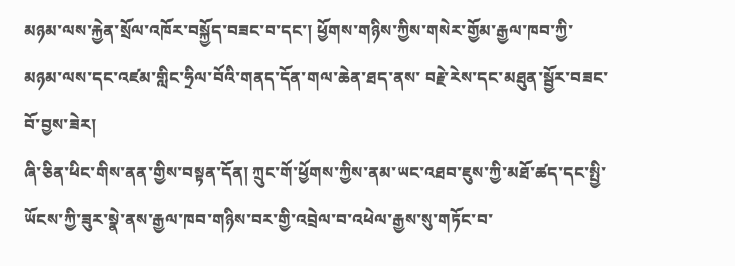མཉམ་ལས་རྐྱེན་སྲོལ་འཁོར་བསྐྱོད་བཟང་བ་དང་། ཕྱོགས་གཉིས་ཀྱིས་གསེར་གྱོམ་རྒྱལ་ཁབ་ཀྱི་མཉམ་ལས་དང་འཛམ་གླིང་ཧྲིལ་བོའི་གནད་དོན་གལ་ཆེན་ཐད་ནས་ བརྗེ་རེས་དང་མཐུན་སྦྱོར་བཟང་བོ་བྱས་ཟེར།
ཞི་ཅིན་ཕིང་གིས་ནན་གྱིས་བསྟན་དོན། ཀྲུང་གོ་ཕྱོགས་ཀྱིས་ནམ་ཡང་འཐབ་ཇུས་ཀྱི་མཐོ་ཚད་དང་སྤྱི་ཡོངས་ཀྱི་ཟུར་སྣེ་ནས་རྒྱལ་ཁབ་གཉིས་བར་གྱི་འབྲེལ་བ་འཕེལ་རྒྱས་སུ་གཏོང་བ་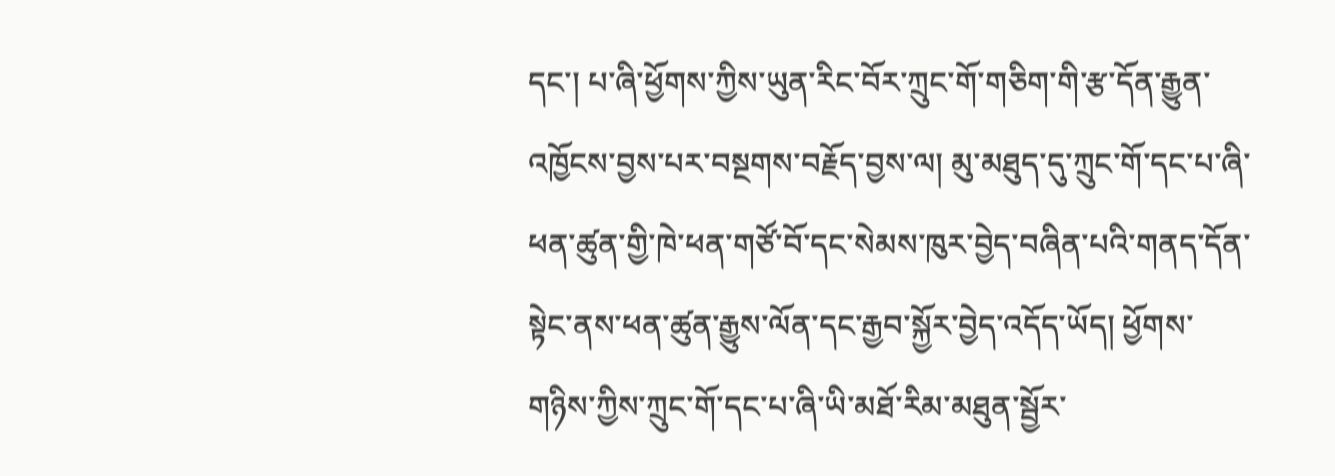དང་། པ་ཞི་ཕྱོགས་ཀྱིས་ཡུན་རིང་བོར་ཀྲུང་གོ་གཅིག་གི་རྩ་དོན་རྒྱུན་འཁྱོངས་བྱས་པར་བསྔགས་བརྗོད་བྱས་ལ། མུ་མཐུད་དུ་ཀྲུང་གོ་དང་པ་ཞི་ཕན་ཚུན་གྱི་ཁེ་ཕན་གཙོ་བོ་དང་སེམས་ཁུར་བྱེད་བཞིན་པའི་གནད་དོན་སྟེང་ནས་ཕན་ཚུན་རྒྱུས་ལོན་དང་རྒྱབ་སྐྱོར་བྱེད་འདོད་ཡོད། ཕྱོགས་གཉིས་ཀྱིས་ཀྲུང་གོ་དང་པ་ཞི་ཡི་མཐོ་རིམ་མཐུན་སྦྱོར་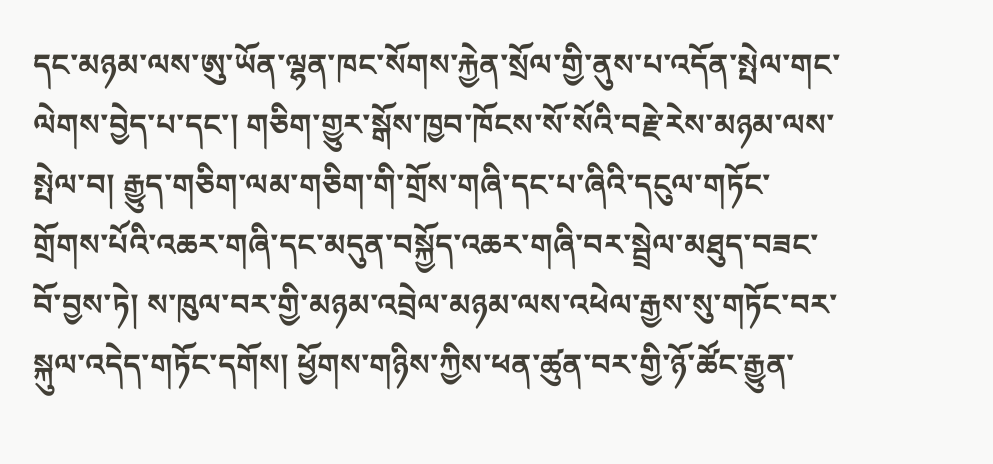དང་མཉམ་ལས་ཨུ་ཡོན་ལྷན་ཁང་སོགས་རྐྱེན་སྲོལ་གྱི་ནུས་པ་འདོན་སྤེལ་གང་ལེགས་བྱེད་པ་དང་། གཅིག་གྱུར་སྒོས་ཁྱབ་ཁོངས་སོ་སོའི་བརྗེ་རེས་མཉམ་ལས་སྤེལ་བ། རྒྱུད་གཅིག་ལམ་གཅིག་གི་གྲོས་གཞི་དང་པ་ཞིའི་དངུལ་གཏོང་གྲོགས་པོའི་འཆར་གཞི་དང་མདུན་བསྐྱོད་འཆར་གཞི་བར་སྦྲེལ་མཐུད་བཟང་བོ་བྱས་ཏེ། ས་ཁུལ་བར་གྱི་མཉམ་འབྲེལ་མཉམ་ལས་འཕེལ་རྒྱས་སུ་གཏོང་བར་སྐུལ་འདེད་གཏོང་དགོས། ཕྱོགས་གཉིས་ཀྱིས་ཕན་ཚུན་བར་གྱི་ཉོ་ཚོང་རྒྱུན་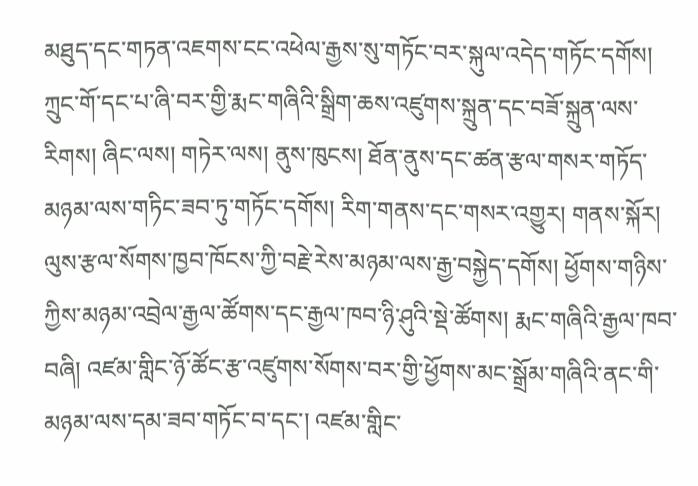མཐུད་དང་གཏན་འཇགས་ངང་འཕེལ་རྒྱས་སུ་གཏོང་བར་སྐུལ་འདེད་གཏོང་དགོས། ཀྲུང་གོ་དང་པ་ཞི་བར་གྱི་རྨང་གཞིའི་སྒྲིག་ཆས་འཛུགས་སྐྲུན་དང་བཟོ་སྐྲུན་ལས་རིགས། ཞིང་ལས། གཏེར་ལས། ནུས་ཁུངས། ཐོན་ནུས་དང་ཚན་རྩལ་གསར་གཏོད་མཉམ་ལས་གཏིང་ཟབ་ཏུ་གཏོང་དགོས། རིག་གནས་དང་གསར་འགྱུར། གནས་སྐོར། ལུས་རྩལ་སོགས་ཁྱབ་ཁོངས་ཀྱི་བརྗེ་རེས་མཉམ་ལས་རྒྱ་བསྐྱེད་དགོས། ཕྱོགས་གཉིས་ཀྱིས་མཉམ་འབྲེལ་རྒྱལ་ཚོགས་དང་རྒྱལ་ཁབ་ཉི་ཤུའི་སྡེ་ཚོགས། རྨང་གཞིའི་རྒྱལ་ཁབ་བཞི། འཛམ་གླིང་ཉོ་ཚོང་རྩ་འཛུགས་སོགས་བར་གྱི་ཕྱོགས་མང་སྒྲོམ་གཞིའི་ནང་གི་མཉམ་ལས་དམ་ཟབ་གཏོང་བ་དང་། འཛམ་གླིང་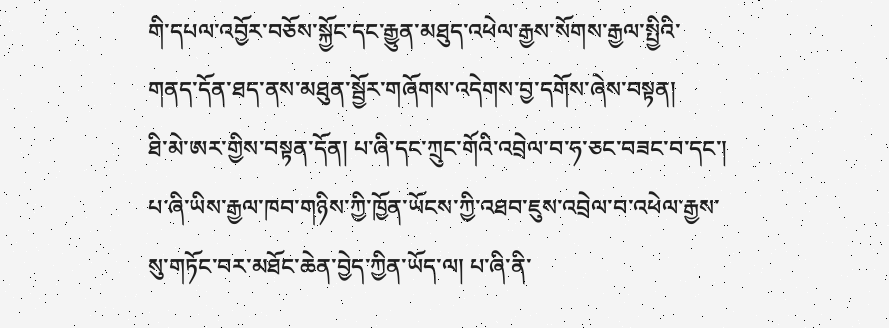གི་དཔལ་འབྱོར་བཅོས་སྐྱོང་དང་རྒྱུན་མཐུད་འཕེལ་རྒྱས་སོགས་རྒྱལ་སྤྱིའི་གནད་དོན་ཐད་ནས་མཐུན་སྦྱོར་གཞོགས་འདེགས་བྱ་དགོས་ཞེས་བསྟན།
ཐི་མེ་ཨར་གྱིས་བསྟན་དོན། པ་ཞི་དང་ཀྲུང་གོའི་འབྲེལ་བ་ཧ་ཅང་བཟང་བ་དང་། པ་ཞི་ཡིས་རྒྱལ་ཁབ་གཉིས་ཀྱི་ཁྱོན་ཡོངས་ཀྱི་འཐབ་ཇུས་འབྲེལ་བ་འཕེལ་རྒྱས་སུ་གཏོང་བར་མཐོང་ཆེན་བྱེད་ཀྱིན་ཡོད་ལ། པ་ཞི་ནི་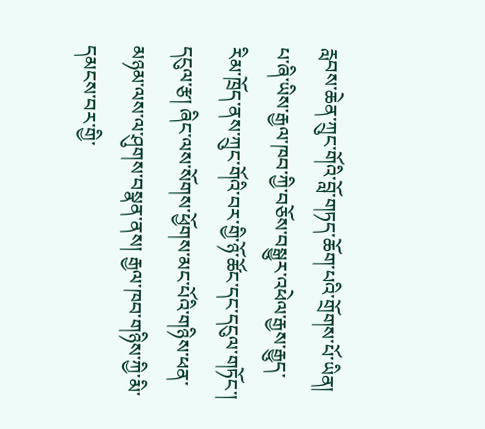རླབས་ཆེན་ཀྲུང་གོའི་བློ་གཏད་ཆོག་པའི་གྲོགས་པོ་ཡིན། པ་ཞི་ཡིས་རྒྱལ་ཁབ་ཀྱི་བཅོས་བསྒྱུར་འཕེལ་རྒྱས་རྒྱུད་རིམ་ཁྲོད་ནས་ཀྲུང་གོའི་བར་གྱི་ཉོ་ཚོང་དང་དངུལ་གཏོང་། དངུལ་རྩ། ཞིང་ལས་སོགས་ཕྱོགས་མང་པོའི་གཉིས་ཕན་མཉམ་ལས་ལ་ཤུགས་བསྣན་ནས། རྒྱལ་ཁབ་གཉིས་ཀྱི་མི་དམངས་བར་གྱི་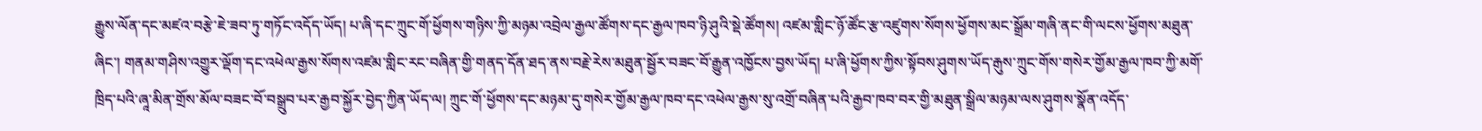རྒྱུས་ལོན་དང་མཛའ་བརྩེ་ཇེ་ཟབ་ཏུ་གཏོང་འདོད་ཡོད། པ་ཞི་དང་ཀྲུང་གོ་ཕྱོགས་གཉིས་ཀྱི་མཉམ་འབྲེལ་རྒྱལ་ཚོགས་དང་རྒྱལ་ཁབ་ཉི་ཤུའི་སྡེ་ཚོགས། འཛམ་གླིང་ཉོ་ཚོང་རྩ་འཛུགས་སོགས་ཕྱོགས་མང་སྒྲོམ་གཞི་ནང་གི་ལངས་ཕྱོགས་མཐུན་ཞིང་། གནམ་གཤིས་འགྱུར་ལྡོག་དང་འཕེལ་རྒྱས་སོགས་འཛམ་གླིང་རང་བཞིན་གྱི་གནད་དོན་ཐད་ནས་བརྗེ་རེས་མཐུན་སྦྱོར་བཟང་བོ་རྒྱུན་འཁྱོངས་བྱས་ཡོད། པ་ཞི་ཕྱོགས་ཀྱིས་སྟོབས་ཤུགས་ཡོད་རྒུས་ཀྲུང་གོས་གསེར་གྱོམ་རྒྱལ་ཁབ་ཀྱི་མགོ་ཁྲིད་པའི་ཞཱ་མིན་གྲོས་མོལ་བཟང་བོ་བསྒྲུབ་པར་རྒྱབ་སྐྱོར་བྱེད་ཀྱིན་ཡོད་ལ། ཀྲུང་གོ་ཕྱོགས་དང་མཉམ་དུ་གསེར་གྱོམ་རྒྱལ་ཁབ་དང་འཕེལ་རྒྱས་སུ་འགྲོ་བཞིན་པའི་རྒྱབ་ཁབ་བར་གྱི་མཐུན་སྒྲིལ་མཉམ་ལས་ཤུགས་སྣོན་འདོད་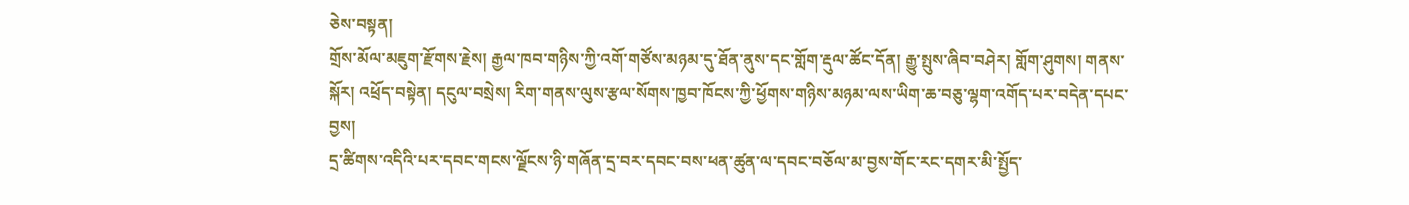ཅེས་བསྟན།
གྲོས་མོལ་མཇུག་རྫོགས་རྗེས། རྒྱལ་ཁབ་གཉིས་ཀྱི་འགོ་གཙོས་མཉམ་དུ་ཐོན་ནུས་དང་གློག་རྡུལ་ཚོང་དོན། རྒྱུ་སྤུས་ཞིབ་བཤེར། གློག་ཤུགས། གནས་སྐོར། འཕྲོད་བསྟེན། དངུལ་བསྲེས། རིག་གནས་ལུས་རྩལ་སོགས་ཁྱབ་ཁོངས་ཀྱི་ཕྱོགས་གཉིས་མཉམ་ལས་ཡིག་ཆ་བཅུ་ལྷག་འགོད་པར་བདེན་དཔང་བྱས།
དྲ་ཚིགས་འདིའི་པར་དབང་གངས་ལྗོངས་ཉི་གཞོན་དྲ་བར་དབང་བས་ཕན་ཚུན་ལ་དབང་བཅོལ་མ་བྱས་གོང་རང་དགར་མི་སྤྱོད་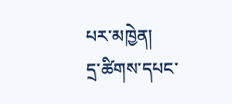པར་མཁྱེན།
དྲ་ཚིགས་དཔང་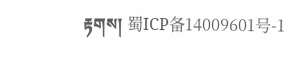རྟགས། 蜀ICP备14009601号-1